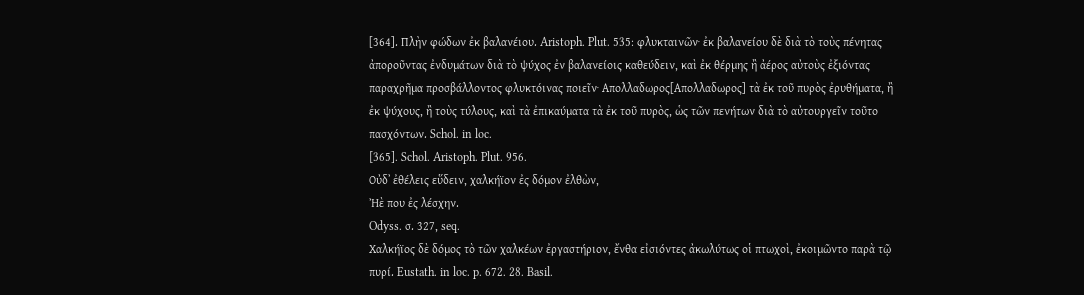[364]. Πλὴν φώδων ἐκ βαλανέιου. Aristoph. Plut. 535: φλυκταινῶν· ἐκ βαλανείου δὲ διὰ τὸ τοὺς πένητας ἀποροῦντας ἐνδυμάτων διὰ τὸ ψύχος ἐν βαλανείοις καθεύδειν, καὶ ἐκ θέρμης ἢ ἀέρος αὐτοὺς ἐξιόντας παραχρῆμα προσβάλλοντος φλυκτόινας ποιεῖν· Απολλαδωρος[Απολλαδωρος] τὰ ἐκ τοῦ πυρὸς ἐρυθήματα, ἢ ἐκ ψύχους, ἢ τοὺς τύλους, καὶ τὰ ἐπικαύματα τὰ ἐκ τοῦ πυρὸς, ὡς τῶν πενήτων διὰ τὸ αὐτουργεῖν τοῦτο πασχόντων. Schol. in loc.
[365]. Schol. Aristoph. Plut. 956.
Οὐδ᾽ ἐθέλεις εὕδειν, χαλκήϊον ἐς δόμον ἐλθὼν,
Ἠὲ που ἐς λέσχην.
Odyss. σ. 327, seq.
Χαλκήϊος δὲ δόμος τὸ τῶν χαλκέων ἐργαστήριον, ἔνθα εἰσιόντες ἀκωλύτως οἱ πτωχοὶ, ἐκοιμῶντο παρὰ τῷ πυρί. Eustath. in loc. p. 672. 28. Basil.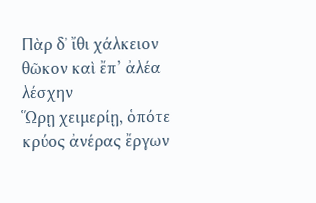Πὰρ δ᾽ ἴθι χάλκειον θῶκον καὶ ἔπ’ ἀλέα λέσχην
Ὥρῃ χειμερίῃ, ὁπότε κρύος ἀνέρας ἔργων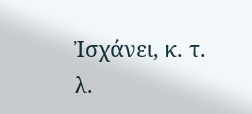Ἰσχάνει, κ. τ. λ.